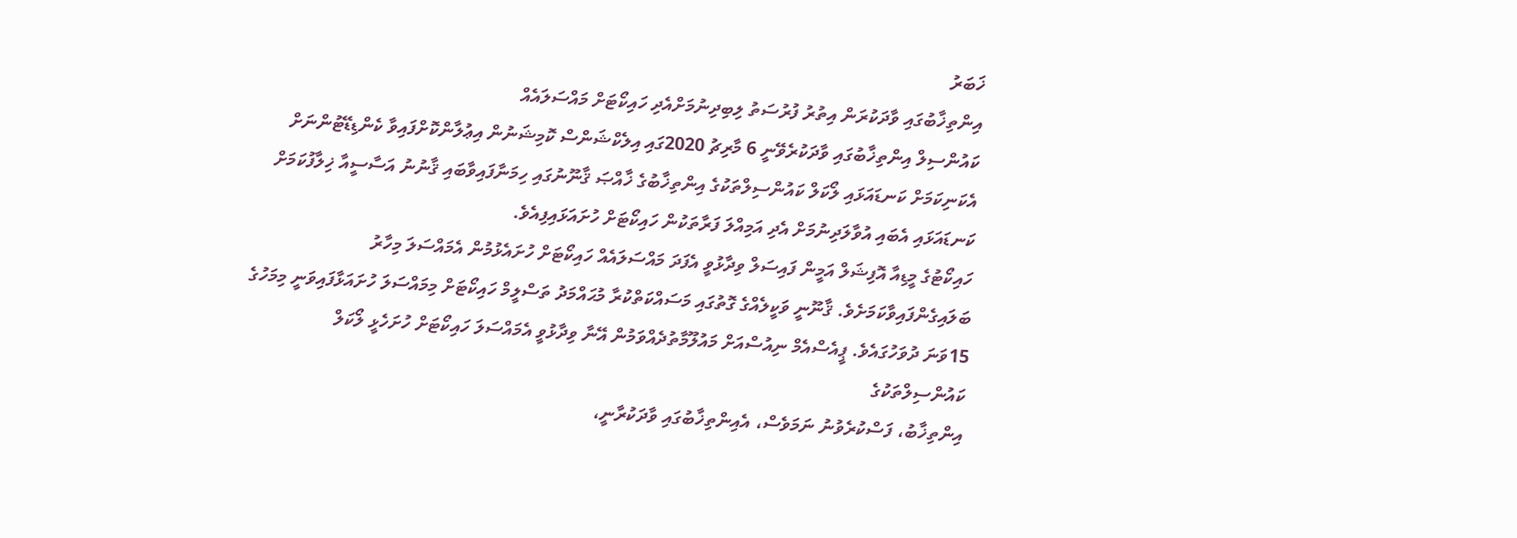ޚަބަރު
އިންތިޚާބުގައި ވާދަކުރަން އިތުރު ފުރުސަތު ލިބިދިނުމަށްއެދި ހައިކޯޓަށް މައްސަލައެއް
ކައުންސިލް އިންތިޚާބުގައި ވާދަކުރެވޭނީ 6 މާރިޗު 2020ގައި އިލެކްޝަންސް ކޮމިޝަނުން އިޢުލާންކޮށްފައިވާ ކެންޑިޑޭޓުންނަށް އެކަނިކަމަށް ކަނޑައަޅައި ލޯކަލް ކައުންސިލްތަކުގެ އިންތިޚާބުގެ ޚާއްޞަ ޤާނޫނުގައި ހިމަނާފައިވާބައި ޤާނުނު އަސާސީއާ ޚިލާފުކަމަށް ކަނޑައަޅައި އެބައި އުވާލަދިނުމަށް އެދި އަމިއްލަ ފަރާތަކުން ހައިކޯޓަށް ހުށައަޅައިފިއެވެ.
ހައިކޯޓުގެ މީޑިއާ އޮފިޝަލް އަމީން ފައިސަލް ވިދާޅުވީ އެފަދަ މައްސަލައެއް ހައިކޯޓަށް ހުށައެޅުމުން އެމައްސަލަ މިހާރު ބަލައިގެންފައިވާކަމަށެވެ. ޤާނޫނީ ވަކީލެއްގެ ގޮތުގައި މަސައްކަތްކުރާ މުޙައްމަދު ތަސްލީމް ހައިކޯޓަށް މިމައްސަލަ ހުށައަޅާފައިވަނީ މިމަހުގެ 15ވަނަ ދުވަހުގައެވެ. ޕީއެސްއެމް ނިއުސްއަށް މައުލޫމާތުދެއްވަމުން އޭނާ ވިދާޅުވީ އެމައްސަލަ ހައިކޯޓަށް ހުށަހެޅީ ލޯކަލް ކައުންސިލްތަކުގެ
އިންތިޚާބު، ފަސްކުރެވުނު ނަމަވެސް، އެއިންތިޚާބުގައި ވާދަކުރާނީ،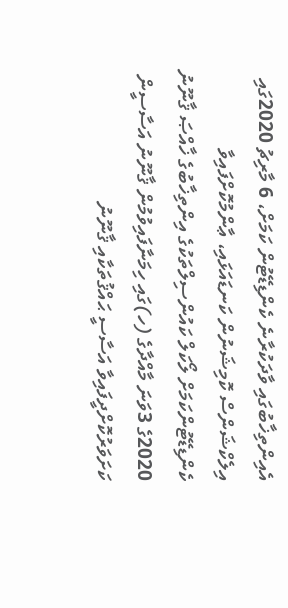އެއިންތިޚާބުގައި ވާދަކުރާނެ ކެންޑިޑޭޓުން ކަމަށް، 6 މާރިޗު 2020ގައި އިލެކްޝަންސް ކޮމިޝަނުން ކަނޑައަޅައި، ޢާންމުކޮށްފައިވާ ކެންޑިޑޭޓުންކަމަށް ލޯކަލް ކައުންސިލްތަކުގެ އިންތިޚާބުގެ ޚާއްޞަ ޤާނޫނު 2020ގެ 3ވަނަ މާއްދާގެ (ހ)ގައި ހިމަނާފައިވުމުން ޤާނޫނު އަސާސީން ކަށަވަރުކޮށްދީފައިވާ އަސާސީ ޙައްޤުތަކާއި ޤާނޫނު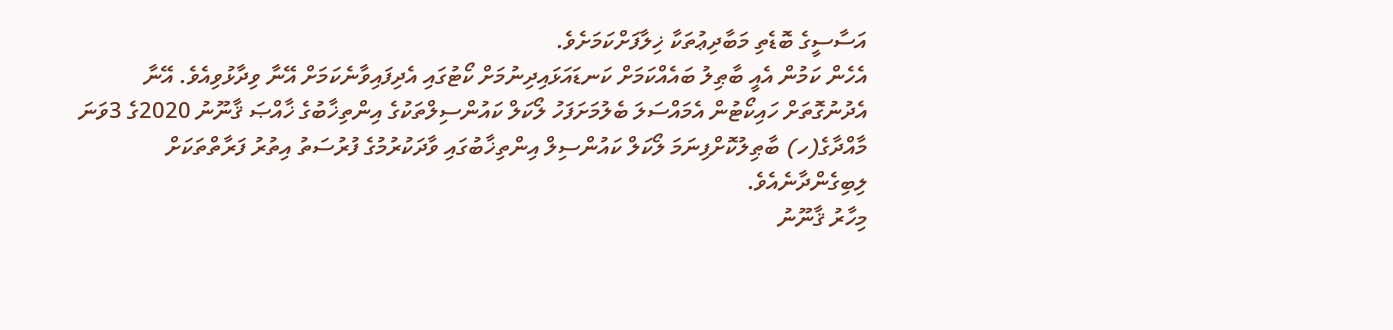އަސާސީގެ ބޮޑެތި މަބާދިޢުތަކާ ޚިލާފަށްކަމަށެވެ.
އެހެން ކަމުން އެއީ ބާޠިލު ބައެއްކަމަށް ކަނޑައަޅައިދިނުމަށް ކޯޓުގައި އެދިފައިވާނެކަމަށް އޭނާ ވިދާޅުވިއެވެ. އޭނާ އެދުނުގޮތަށް ހައިކޯޓުން އެމައްސަލަ ބެލުމަށަފަހު ލޯކަލް ކައުންސިލްތަކުގެ އިންތިޚާބުގެ ޚާއްޞަ ޤާނޫނު 2020ގެ 3ވަނަ މާއްދާގެ(ހ) ބާޠިލުކޮށްފިނަމަ ލޯކަލް ކައުންސިލް އިންތިޚާބުގައި ވާދަކުރުމުގެ ފުރުސަތު އިތުރު ފަރާތްތަކަށް ލިބިގެންދާނެއެވެ.
މިހާރު ޤާނޫނު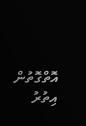އޮތްގޮތުން އިތުރު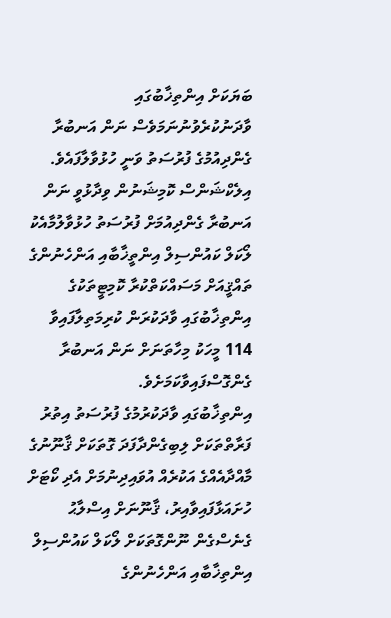ބަޔަކަށް އިންތިޚާބުގައި ވާދަނުކުރެވުނުނަމަވެސް ނަން އަނބުރާ ގެންދިއުމުގެ ފުރުސަތު ވަނީ ހުޅުވާލާފައެވެ. އިލެކްޝަންސް ކޮމިޝަނުން ވިދާޅުވީ ނަން އަނބުރާ ގެންދިއުމަށް ފުރުސަތު ހުޅުވާލުމާއެކު ލޯކަލް ކައުންސިލް އިންތީޚާބާއި އަންހެނުންގެ ތައްޤީއަށް މަސައްކަތްކުރާ ކޮމިޓީތަކުގެ އިންތިޚާބުގައި ވާދަކުރަން ކުރިމަތިލާފައިވާ 114 މީހަކު މިހާތަނަށް ނަން އަނބުރާ ގެންގޮސްފައިވާކަމަށެވެ.
އިންތިޚާބުގައި ވާދަކުރުމުގެ ފުރުސަތު އިތުރު ފަރާތްތަކަށް ލިބިގެންދާފަދަ ގޮތަކަށް ޤާނޫނުގެ މާއްދާއެއްގެ އަކުރެއް އުވައިދިނުމަށް އެދި ކޯޓަށް ހުށައަޅާފައިވާއިރު، ޤާނޫނަށް އިސްލާޙު ގެނެސްގެން ނޫންގޮތަކަށް ލޯކަލް ކައުންސިލް އިންތިޚާބާއި އަންހެނުންގެ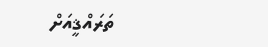ތަރައްޤީއަށް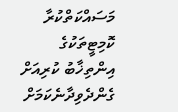މަސައްކަތްކުރާ ކޮމިޓީތަކުގެ އިންތިޚާބު ކުރިއަށް ގެންދެވިދާނެކަމަށް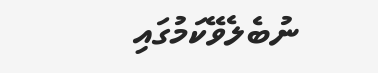ނުބެލެވޭކަމުގައި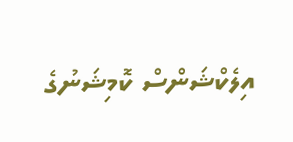އިލެކްޝަންސް ކޮމިޝަނުގެ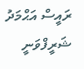ރައީސް އަޙްމަދު ޝަރީފްވަނީ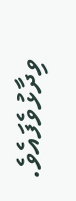ވިދާޅުވެފައެވެ.